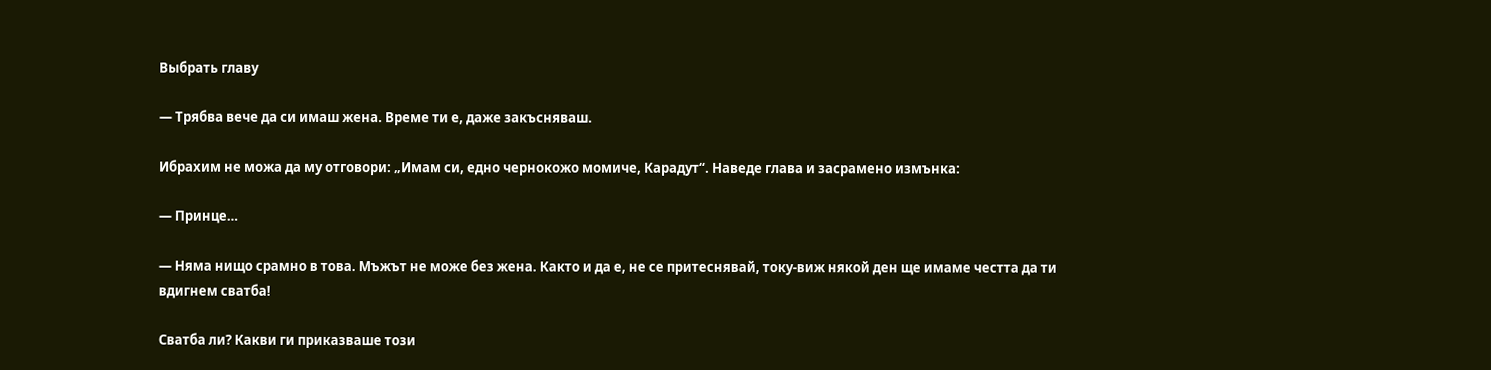Выбрать главу

— Трябва вече да си имаш жена. Време ти е, даже закъсняваш.

Ибрахим не можа да му отговори: „Имам си, едно чернокожо момиче, Карадут“. Наведе глава и засрамено измънка:

— Принце…

— Няма нищо срамно в това. Мъжът не може без жена. Както и да е, не се притеснявай, току-виж някой ден ще имаме честта да ти вдигнем сватба!

Сватба ли? Какви ги приказваше този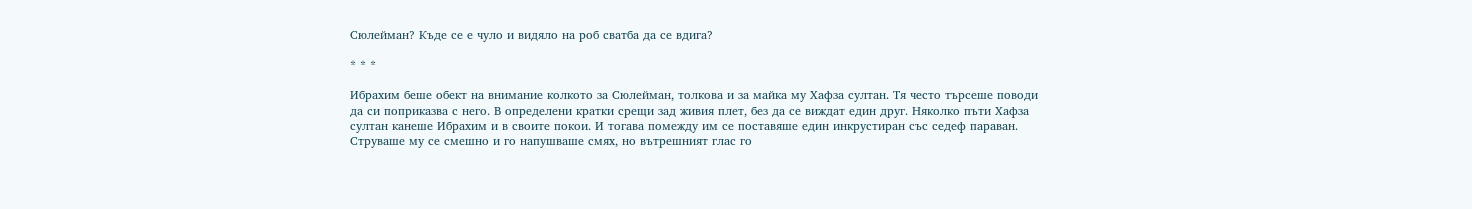Сюлейман? Къде се е чуло и видяло на роб сватба да се вдига?

* * *

Ибрахим беше обект на внимание колкото за Сюлейман, толкова и за майка му Хафза султан. Тя често търсеше поводи да си поприказва с него. В определени кратки срещи зад живия плет, без да се виждат един друг. Няколко пъти Хафза султан канеше Ибрахим и в своите покои. И тогава помежду им се поставяше един инкрустиран със седеф параван. Струваше му се смешно и го напушваше смях, но вътрешният глас го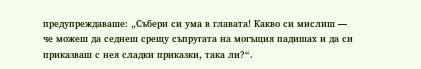предупреждаваше: „Събери си ума в главата! Какво си мислиш — че можеш да седнеш срещу съпругата на могъщия падишах и да си приказваш с нея сладки приказки, така ли?“.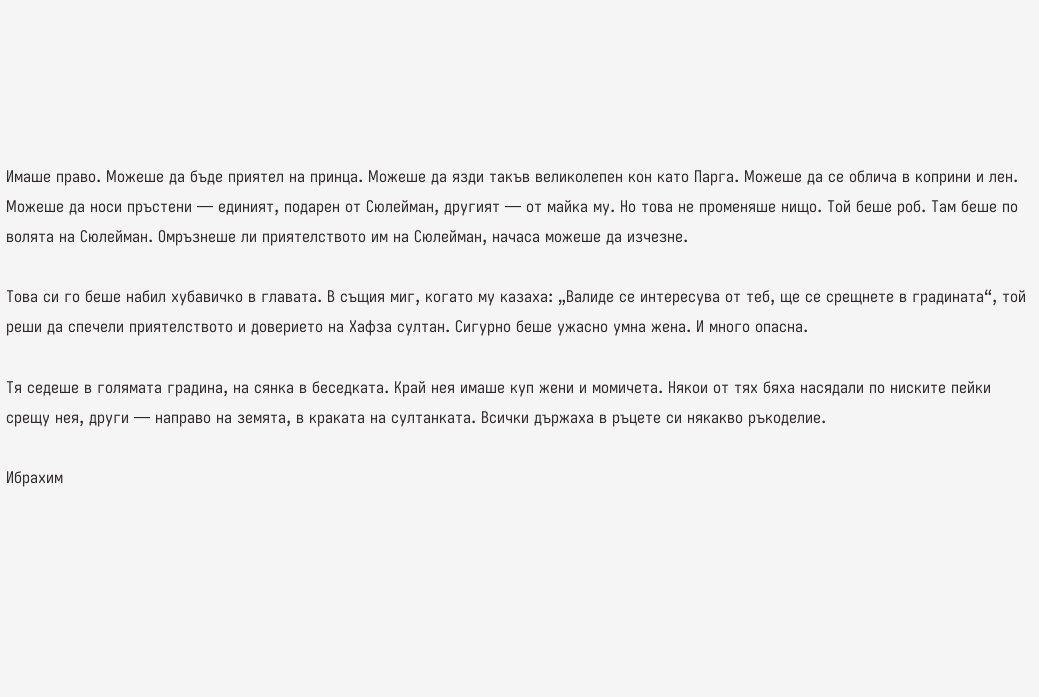Имаше право. Можеше да бъде приятел на принца. Можеше да язди такъв великолепен кон като Парга. Можеше да се облича в коприни и лен. Можеше да носи пръстени — единият, подарен от Сюлейман, другият — от майка му. Но това не променяше нищо. Той беше роб. Там беше по волята на Сюлейман. Омръзнеше ли приятелството им на Сюлейман, начаса можеше да изчезне.

Това си го беше набил хубавичко в главата. В същия миг, когато му казаха: „Валиде се интересува от теб, ще се срещнете в градината“, той реши да спечели приятелството и доверието на Хафза султан. Сигурно беше ужасно умна жена. И много опасна.

Тя седеше в голямата градина, на сянка в беседката. Край нея имаше куп жени и момичета. Някои от тях бяха насядали по ниските пейки срещу нея, други — направо на земята, в краката на султанката. Всички държаха в ръцете си някакво ръкоделие.

Ибрахим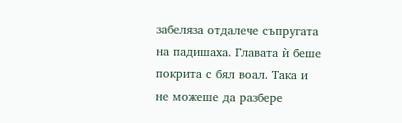забеляза отдалече съпругата на падишаха. Главата ѝ беше покрита с бял воал. Така и не можеше да разбере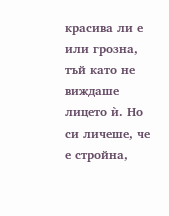красива ли е или грозна, тъй като не виждаше лицето ѝ. Но си личеше, че е стройна,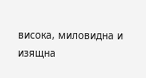висока, миловидна и изящна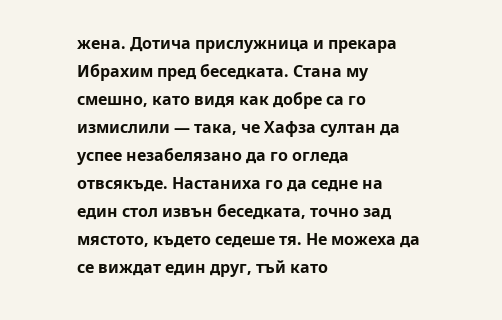жена. Дотича прислужница и прекара Ибрахим пред беседката. Стана му смешно, като видя как добре са го измислили — така, че Хафза султан да успее незабелязано да го огледа отвсякъде. Настаниха го да седне на един стол извън беседката, точно зад мястото, където седеше тя. Не можеха да се виждат един друг, тъй като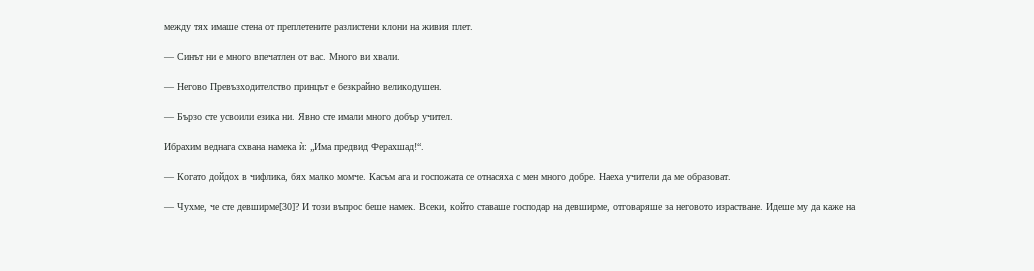между тях имаше стена от преплетените разлистени клони на живия плет.

— Синът ни е много впечатлен от вас. Много ви хвали.

— Негово Превъзходителство принцът е безкрайно великодушен.

— Бързо сте усвоили езика ни. Явно сте имали много добър учител.

Ибрахим веднага схвана намека ѝ: „Има предвид Ферахшад!“.

— Когато дойдох в чифлика, бях малко момче. Касъм ага и госпожата се отнасяха с мен много добре. Наеха учители да ме образоват.

— Чухме, че сте девширме[30]? И този въпрос беше намек. Всеки, който ставаше господар на девширме, отговаряше за неговото израстване. Идеше му да каже на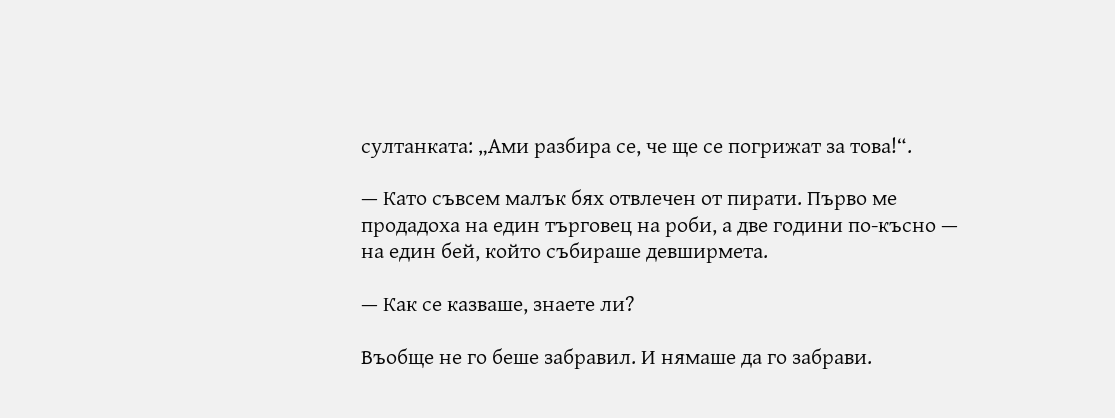султанката: „Ами разбира се, че ще се погрижат за това!“.

— Като съвсем малък бях отвлечен от пирати. Първо ме продадоха на един търговец на роби, а две години по-късно — на един бей, който събираше девширмета.

— Как се казваше, знаете ли?

Въобще не го беше забравил. И нямаше да го забрави.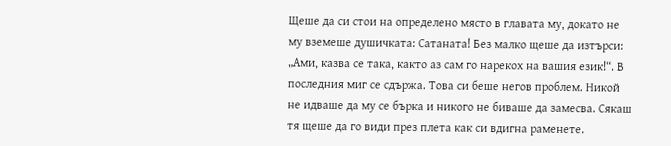Щеше да си стои на определено място в главата му, докато не му вземеше душичката: Сатаната! Без малко щеше да изтърси: „Ами, казва се така, както аз сам го нарекох на вашия език!“. В последния миг се сдържа. Това си беше негов проблем. Никой не идваше да му се бърка и никого не биваше да замесва. Сякаш тя щеше да го види през плета как си вдигна раменете.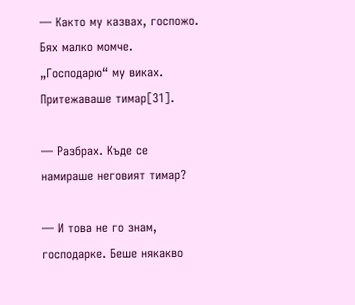— Както му казвах, госпожо. Бях малко момче. „Господарю“ му виках. Притежаваше тимар[31].

— Разбрах. Къде се намираше неговият тимар?

— И това не го знам, господарке. Беше някакво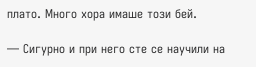плато. Много хора имаше този бей.

— Сигурно и при него сте се научили на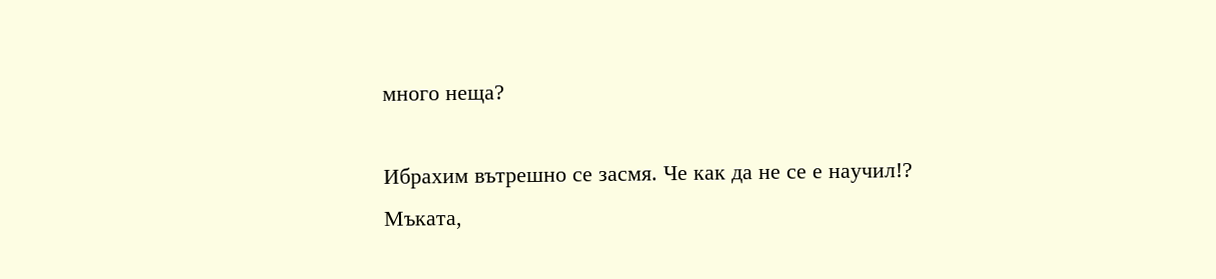много неща?

Ибрахим вътрешно се засмя. Че как да не се е научил!? Мъката,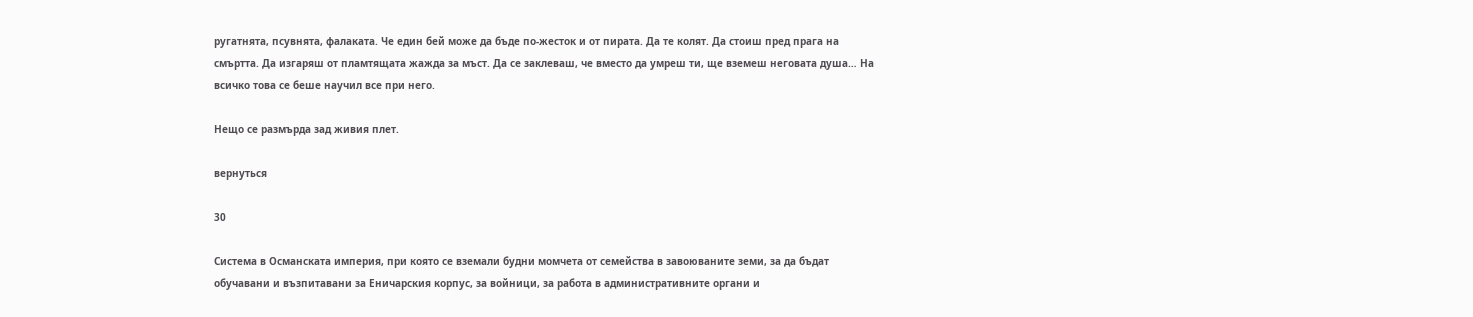ругатнята, псувнята, фалаката. Че един бей може да бъде по-жесток и от пирата. Да те колят. Да стоиш пред прага на смъртта. Да изгаряш от пламтящата жажда за мъст. Да се заклеваш, че вместо да умреш ти, ще вземеш неговата душа… На всичко това се беше научил все при него.

Нещо се размърда зад живия плет.

вернуться

30

Система в Османската империя, при която се вземали будни момчета от семейства в завоюваните земи, за да бъдат обучавани и възпитавани за Еничарския корпус, за войници, за работа в административните органи и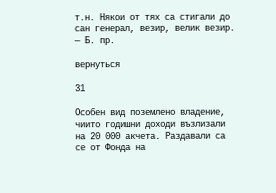т.н. Някои от тях са стигали до сан генерал, везир, велик везир. — Б. пр.

вернуться

31

Особен вид поземлено владение, чиито годишни доходи възлизали на 20 000 акчета. Раздавали са се от Фонда на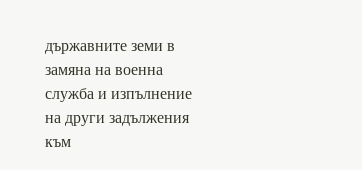държавните земи в замяна на военна служба и изпълнение на други задължения към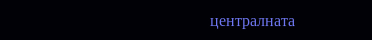централната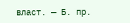власт. — Б. пр.